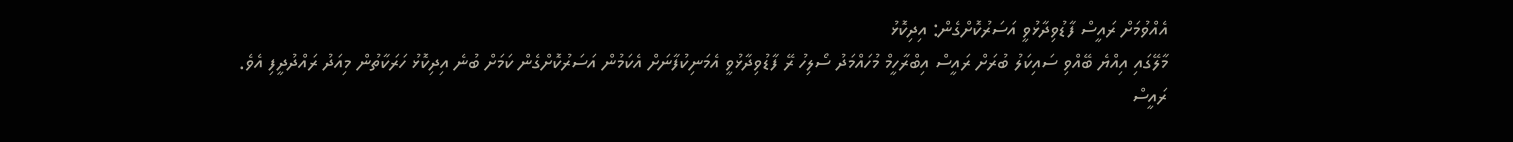އެއްވުމަށް ރައީސް ފާޑުވިދާޅުވީ އަސަރުކޮށްގެން: އިދިކޮޅު
މާލޭގައި އިއްޔެ ބޭއްވި ސައިކަލު ބުރަށް ރައީސް އިބްރާހީމް މުހައްމަދު ސޯލިހު ރޭ ފާޑުވިދާޅުވީ އެމަނިކުފާނަށް އެކަމުން އަސަރުކޮށްގެން ކަމަށް ބުނެ އިދިކޮޅު ހަރަކާތުން މިއަދު ރައްދުދީފި އެވެ.
ރައީސް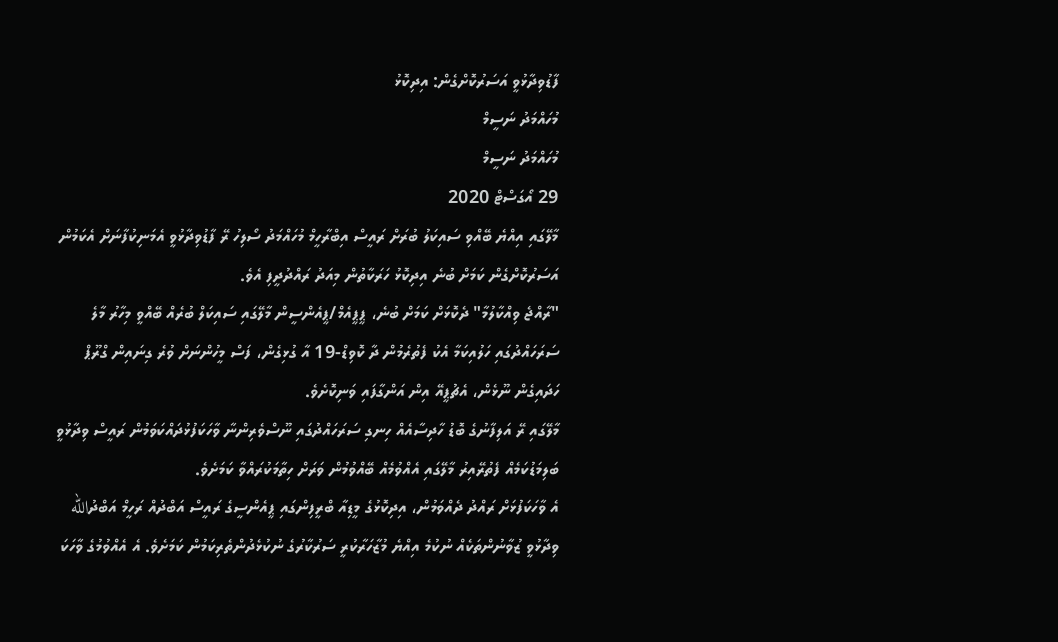ފާޑުވިދާޅުވީ އަސަރުކޮށްގެން: އިދިކޮޅު
މުހައްމަދު ނަސީމް
މުހައްމަދު ނަސީމް
29 އޯގަސްޓް 2020
މާލޭގައި އިއްޔެ ބޭއްވި ސައިކަލު ބުރަށް ރައީސް އިބްރާހީމް މުހައްމަދު ސޯލިހު ރޭ ފާޑުވިދާޅުވީ އެމަނިކުފާނަށް އެކަމުން އަސަރުކޮށްގެން ކަމަށް ބުނެ އިދިކޮޅު ހަރަކާތުން މިއަދު ރައްދުދީފި އެވެ.
"ރާއްޖެ ވިއްކާލުމާ" ދެކޮޅަށް ކަމަށް ބުނެ، ޕީޕީއެމް/ޕީއެންސީން މާލޭގައި ސައިކަލް ބުރެއް ބޭއްވީ މިހާރު މާލެ ސަރަހައްދުގައި ހަލުއިކަމާ އެކު ފެތުރެމުން ދާ ކޮވިޑް-19 އާ ގުޅިގެން، ފަސް މީހުންނަށް ވުރެ ގިނައިން ގްރޫޕް ހަދައިގެން ނޫޅެން، އެޗުޕީއޭ އިން އަންގާފައި ވަނިކޮށެވެ.
މާލޭގައި ރޭ އަލިފާނުގެ ބޮޑު ހާދިސާއެއް ހިނގި ސަރަހައްދުގައި ނޫސްވެރިންނާ ވާހަކަފުޅުދައްކަވަމުން ރައީސް ވިދާޅުވީ ބަލިމަޑުކަމެއް ފެތުރޭއިރު މާލޭގައި އެއްވުމެއް ބޭއްވުމުން ވަރަށް ހިތާމަކުރައްވާ ކަމަށެވެ.
އެ ވާހަކަފުޅަށް ރައްދު ދެއްވަމުން، އިދިކޮޅުގެ މީޑިއާ ބްރީފިންގައި ޕީއެންސީގެ ރައީސް އަބްދުއް ރަހީމް އަބްދުالله ވިދާޅުވީ ޒުވާނުންތަކެއް ނުކުމެ އިއްޔެ މުޒާހަރާކުރީ ސަރުކާރުގެ ނުކުޅެދުންތެރިކަމުން ކަމަށެވެ. އެ އެއްވުމުގެ ވާހަކަ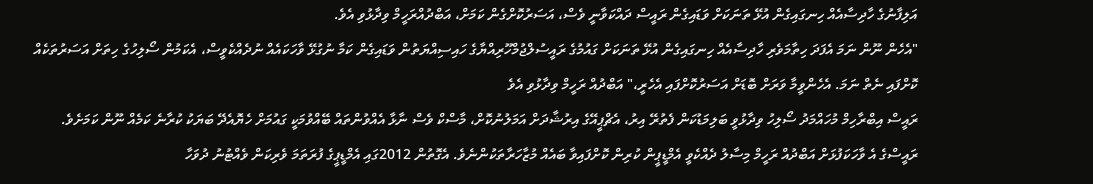އަލިފާނުގެ ހާދިސާއެއް ހިނގައިގެން އުޅޭ ތަނަކަށް ވަޑައިގެން ރައީސް ދައްކަވާނީ ވެސް، އަސަރުކޮށްގެން ކަމަށް، އަބްދުއްރަހީމް ވިދާޅުވި އެވެ.
"އެހެން ނޫން ނަމަ އެފަދަ ހިތާމަވެރި ހާދިސާއެއް ހިނގައިގެން އުޅޭ ތަނަކަށް ގައުމުގެ ރައީސުލްޖުމްހޫރިއްޔާގެ ހައިސިއްޔަތުން ވަޑައިގެން ކަމާ ނުގުޅޭ ވާހަކައެއް ނުދެއްކެވީސް، އެކަމުން ސޯލިހުގެ ހިތަށް އަސަރުތަކެއް ކޮށްފައި ނެތް ނަމަ. އެހެންވީމާ ވަރަށް ބޮޑަށް އަސަރުކޮށްފައި އެހެރީ،" އަބްދުއް ރަހީމް ވިދާޅުވި އެވެ
ރައީސް އިބްރާހިމް މުހައްމަދު ސޯލިހު ވިދާޅުވީ ބަލިމަޑުކަން ފެތުރޭ އިރު، އެޗްޕީއޭގެ އިރުޝާދަށް އަމަލުނުކޮށް، މާސްކް ވެސް ނާޅާ އެއްވުންތައް ބޭއްވުމަކީ ގައުމަށް ހެޔޮއެދޭ ބަޔަކު ކުރާނެ ކަމެއް ނޫން ކަމަށެވެ.
ރައީސްގެ އެ ވާހަކަފުޅަށް އަބްދުއް ރަހީމް މިސާލު ދެއްކެވީ އެމްޑީޕީން ކުރިން ކޮށްފައިވާ ބައެއް މުޒާހަރާތަކުންނެވެ. އެގޮތުން 2012ގައި އެމްޑީޕީގެ ފުރަތަމަ ވެރިކަން ވެއްޓުނު ދުވަހާ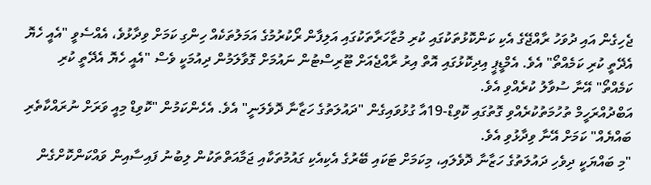ޖެހިގެން އައި ދުވަހު ރާއްޖޭގެ އެކި ކަންކޮޅުތަކުގައި ކުރި މުޒާހަރާތަކުގައި އަލިފާން ރޯކުރުމުގެ އަމަލުތަކެއް ހިންގި ކަމަށް ވިދާޅުވެ، އެއްސެވީ "އެއީ ހެޔޮ އެދޭތީ ކުރި ކަމެއްތޯ" އެވެ. އެމްޑީޕީ އިދިކޮޅުގައި އޮތް އިރު ރާއްޖެއަށް ޓޫރިސްޓުން ނައުމަށް ގޮވާލަމުން ދިއުމަކީ ވެސް "އެއީ ހެޔޮ އެދޭތީ ކުރި ކަމެއްތޯ" އޭނާ ސުވާލު ކުރެއްވި އެވެ.
އަބްދުއްރަހީމް ތުހުމަތުކުރެއްވި ގޮތުގައި ކޮވިޑް-19އާ ގުޅުވައިގެން "ދައުލަތުގެ ހަޒާނާ ދޮވެލަނީ" އެވެ. އެހެންކަމުން "ކޮވިޑް މިއީ ވަރަށް ނުރައްކާތެރި ބައްޔެއް" ކަމަށް އޭނާ ވިދާޅުވި އެވެ.
"މި ބައްޔަކީ ދިވެހި ދައުލަތުގެ ހަޒާނާ ދޮވެލައި، މިކަމަށް ޓަކައި ބޭރުގެ އެކިއެކި ގައުމުތަކާއި ޖަމާއަތްތަކުން ލިބުނު ފައިސާއިން ވައްކަންކޮށްގެން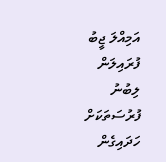އަމިއްލަ ޖީބު ފުރައިލަން ލިބުނު ފުރުސަތަކަށް ހަދައިގެން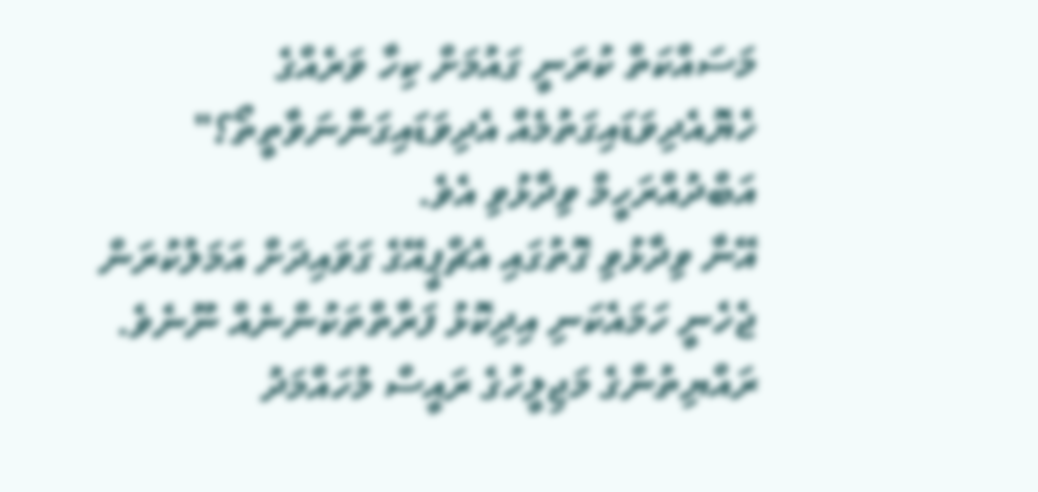މަސައްކަތް ކުރަނީ ގައުމަށް ކިހާ ވަރެއްގެ ހެޔޮއެދިވަޑައިގަތުމެއް އެދިވަޑައިގަންނަވާތީތޯ؟" އަބްދުއްރަހީމް ވިދާޅުވި އެވެ.
އޭނާ ވިދާޅުވި ގޮތުގައި އެޗްޕީއޭގެ ގަވައިދަށް އަމަލުކުރަން ޖެހެނީ ހަމައެކަނި އިދިކޮޅު ފަރާތްތަކުންނެއް ނޫނެވެ. ރައްޔިތުންގެ މަޖިލީހުގެ ރައީސް މުހައްމަދު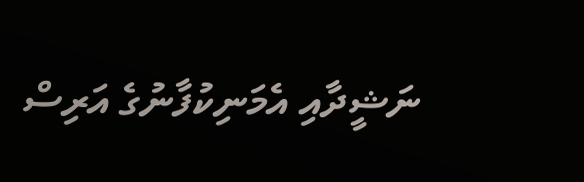ނަޝީދާއި އެމަނިކުފާނުގެ އަރިސް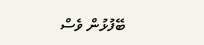ބޭފުޅުން ވެސް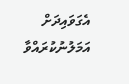އެގަވައިދަށް އަމަލުނުކުރައްވާ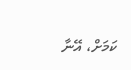ކަމަށް، އޭނާ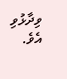ވިދާޅުވި އެވެ.